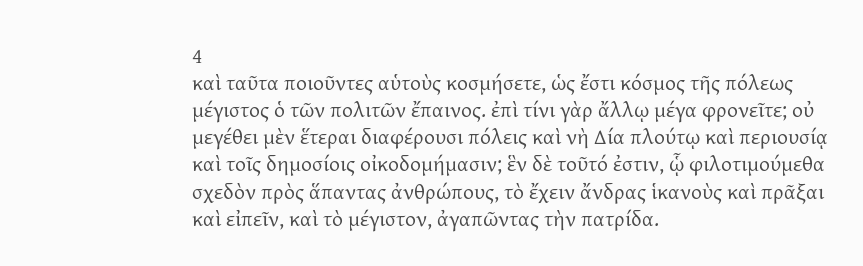4
καὶ ταῦτα ποιοῦντες αὑτοὺς κοσμήσετε, ὡς ἔστι κόσμος τῆς πόλεως μέγιστος ὁ τῶν πολιτῶν ἔπαινος. ἐπὶ τίνι γὰρ ἄλλῳ μέγα φρονεῖτε; οὐ μεγέθει μὲν ἕτεραι διαφέρουσι πόλεις καὶ νὴ Δία πλούτῳ καὶ περιουσίᾳ καὶ τοῖς δημοσίοις οἰκοδομήμασιν; ἓν δὲ τοῦτό ἐστιν, ᾧ φιλοτιμούμεθα σχεδὸν πρὸς ἅπαντας ἀνθρώπους, τὸ ἔχειν ἄνδρας ἱκανοὺς καὶ πρᾶξαι καὶ εἰπεῖν, καὶ τὸ μέγιστον, ἀγαπῶντας τὴν πατρίδα.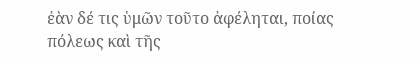ἐὰν δέ τις ὑμῶν τοῦτο ἀφέληται, ποίας πόλεως καὶ τῆς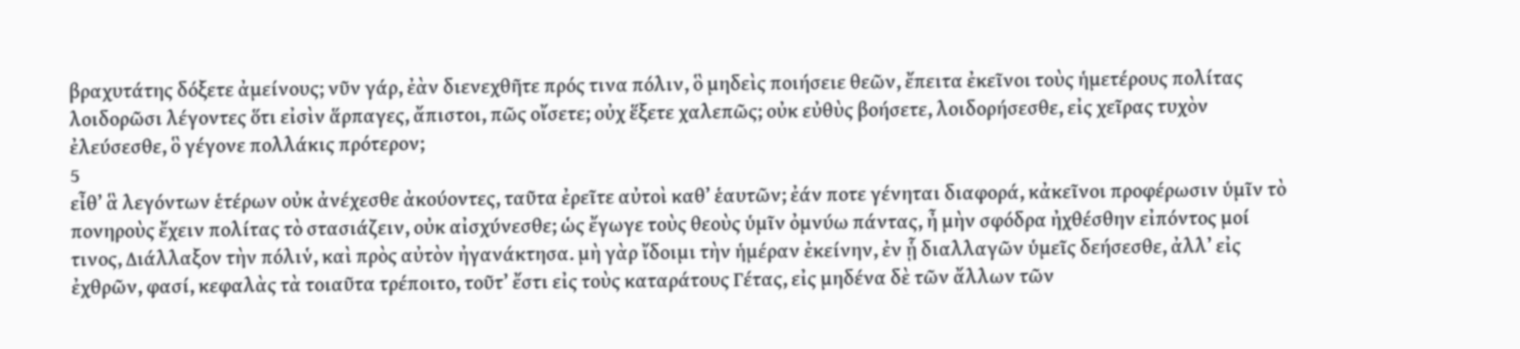βραχυτάτης δόξετε ἀμείνους; νῦν γάρ, ἐὰν διενεχθῆτε πρός τινα πόλιν, ὃ μηδεὶς ποιήσειε θεῶν, ἔπειτα ἐκεῖνοι τοὺς ἡμετέρους πολίτας λοιδορῶσι λέγοντες ὅτι εἰσὶν ἅρπαγες, ἄπιστοι, πῶς οἴσετε; οὐχ ἕξετε χαλεπῶς; οὐκ εὐθὺς βοήσετε, λοιδορήσεσθε, εἰς χεῖρας τυχὸν ἐλεύσεσθε, ὃ γέγονε πολλάκις πρότερον;
5
εἶθ’ ἃ λεγόντων ἑτέρων οὐκ ἀνέχεσθε ἀκούοντες, ταῦτα ἐρεῖτε αὐτοὶ καθ’ ἑαυτῶν; ἐάν ποτε γένηται διαφορά, κἀκεῖνοι προφέρωσιν ὑμῖν τὸ πονηροὺς ἔχειν πολίτας τὸ στασιάζειν, οὐκ αἰσχύνεσθε; ὡς ἔγωγε τοὺς θεοὺς ὑμῖν ὀμνύω πάντας, ἦ μὴν σφόδρα ἠχθέσθην εἰπόντος μοί τινος, Διάλλαξον τὴν πόλιν̔, καὶ πρὸς αὐτὸν ἠγανάκτησα. μὴ γὰρ ἴδοιμι τὴν ἡμέραν ἐκείνην, ἐν ᾗ διαλλαγῶν ὑμεῖς δεήσεσθε, ἀλλ’ εἰς ἐχθρῶν, φασί, κεφαλὰς τὰ τοιαῦτα τρέποιτο, τοῦτ’ ἔστι εἰς τοὺς καταράτους Γέτας, εἰς μηδένα δὲ τῶν ἄλλων τῶν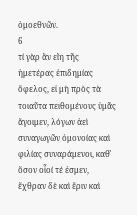ὁμοεθνῶν.
6
τί γὰρ ἂν εἴη τῆς ἡμετέρας ἐπιδημίας ὄφελος, εἰ μὴ πρὸς τὰ τοιαῦτα πειθομένους ὑμᾶς ἄγοιμεν, λόγων ἀεὶ συναγωγῶν ὁμονοίας καὶ φιλίας συναράμενοι, καθ̓ ὅσον οἷοί τέ ἐσμεν, ἔχθραν δὲ καὶ ἔριν καὶ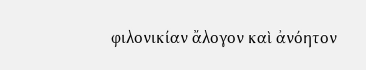φιλονικίαν ἄλογον καὶ ἀνόητον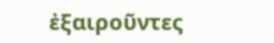ἐξαιροῦντες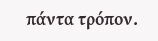πάντα τρόπον.